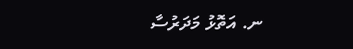ނ. އަތޮޅު މަދަރުސާ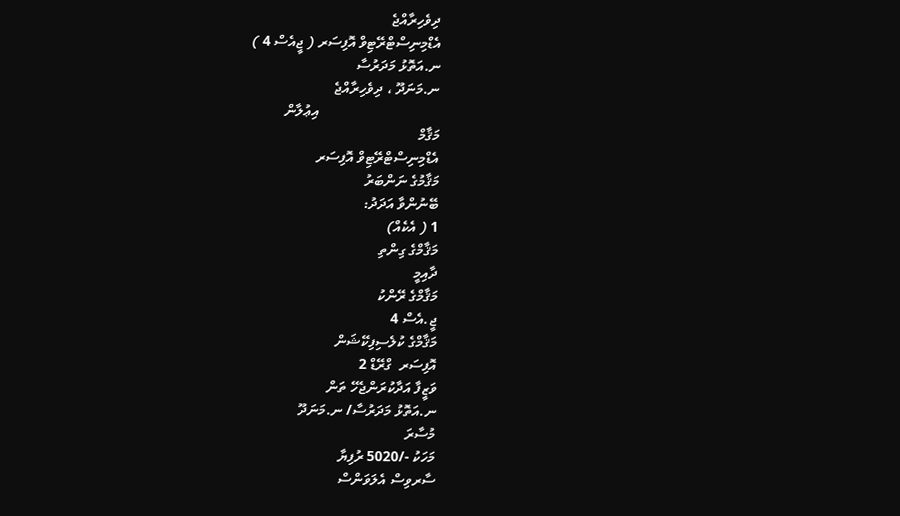ދިވެހިރާއްޖެ
އެޑްމިނިސްޓްރޭޓިވް އޮފިސަރ ( ޖީއެސް 4 )
ނ.އަތޮޅު މަދަރުސާ
ނ.މަނަދޫ ، ދިވެހިރާއްޖެ
                                 އިޢުލާން
މަޤާމް
އެޑްމިނިސްޓްރޭޓިވް އޮފިސަރ
މަޤާމުގެ ނަންބަރު
ބޭނުންވާ އަދަދު:
1 ( އެކެއް)
މަޤާމްގެ ގިންތި
ދާއިމީ
މަޤާމްގެ ރޭންކު
ޖީ.އެސް 4
މަޤާމްގެ ކުލެސިފިކޭޝަން
އޮފިސަރ  ގްރޭޑް 2
ވަޒީފާ އަދާކުރަންޖެހޭ ތަން
ނ.އަތޮޅު މަދަރުސާ/ ނ.މަނަދޫ
މުސާރަ
މަހަކު -/5020 ރުފިޔާ
ސާރވިސް އެލަވަންސް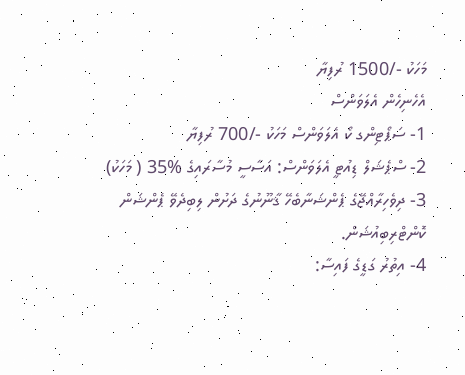މަހަކު -/1500 ރުފިޔާ
އެހެނިހެން އެލަވަންސް
1- ސަޕޯޓިންގ ކޯ އެލަވަންސް މަހަކު -/700 ރުފިޔާ
2- ސްޕެޝަލް ޑިއުޓީ އެލަވަންސް: އަސާސީ މުސާރައިގެ %35 ( މަހަކު)
3- ދިވެހިރާއްޖޭގެ ޕެންޝަނާބެހޭ ޤާނޫނުގެ ދަށުން ލިބިދެވޭ ޕެންޝަން ކޮންޓްރިބިއުޝަން.
4- އިތުރު ގަޑީގެ ފައިސާ: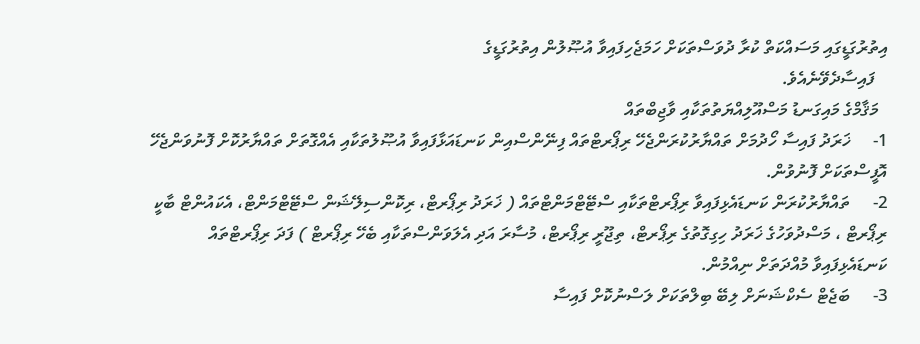އިތުރުގަޑީގައި މަސައްކަތް ކުރާ ދުވަސްތަކަށް ހަމަޖެހިފައިވާ އުޞޫލުން އިތުރުގަޑީގެ
   ފައިސާދެވޭނެއެވެ.
  މަޤާމްގެ މައިގަނޑު މަސްއޫލިއްޔަތުތަކާއި ވާޖިބްތައް
1-     ޚަރަދު ފައިސާ ހޯދުމަށް ތައްޔާރުކުރަންޖެހޭ ރިޕޯރޓްތައް ފިނޭންސްއިން ކަނޑައަޅާފައިވާ އުޞޫލުތަކާއި އެއްގޮތަށް ތައްޔާރުކޮށް ފޮނުވަންޖެހޭ އޮފީސްތަކަށް ފޮނުވުން.
2-     ތައްޔާރުކުރަން ކަނޑައެޅިފައިވާ ރިޕޯރޓްތަކާއި ސްޓޭޓްމަންޓްތައް ( ޚަރަދު ރިޕޯރޓް، ރިކޮންސިލޭޝަން ސްޓޭޓްމަންޓް، އެކައުންޓް ބާކީ ރިޕޯރޓް ، މަސްދުވަހުގެ ޚަރަދު ހިގިގޮތުގެ ރިޕޯރޓް، ތިޖޫރީ ރިޕޯރޓް، މުސާރަ އަދި އެލަވަންސްތަކާއި ބެހޭ ރިޕޯރޓް ) ފަދަ ރިޕޯރޓްތައް ކަނޑައެޅިފައިވާ މުއްދަތަށް ނިއްމުން.
3-     ބަޖެޓް ސެކްޝަނަށް ލިބޭ ބިލްތަކަށް ލަސްނުކޮށް ފައިސާ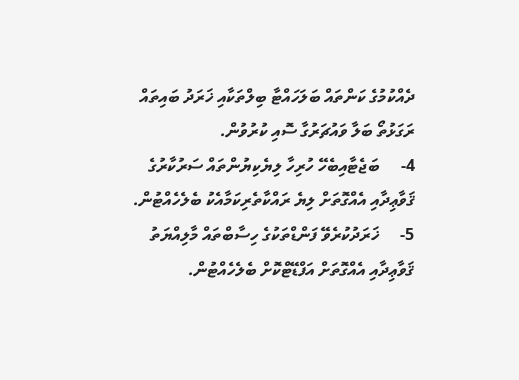ދެއްކުމުގެ ކަންތައް ބަލަހައްޓާ ބިލްތަކާއި ޚަރަދު ބައިތައް ރަގަޅުތޯ ބަލާ ވައުޗަރުގާ ސޮއި ކުރުވުން.
4-     ބަޖެޓާއިބެހޭ ހުރިހާ ލިޔެކިޔުންތައް ސަރުކާރުގެ ޤަވާޢިދާއި އެއްގޮތަށް ލިޔެ ރައްކާތެރިކަމާއެކު ބެލެހެއްޓުން.
5-     ޚަރަދުކުރެވޭ ފަންޑްތަކުގެ ހިސާބްތައް މާލިއްޔަތު ޤަވާޢިދާއި އެއްގޮތަށް އަފްޑޭޓްކޮށް ބެލެހެއްޓުން.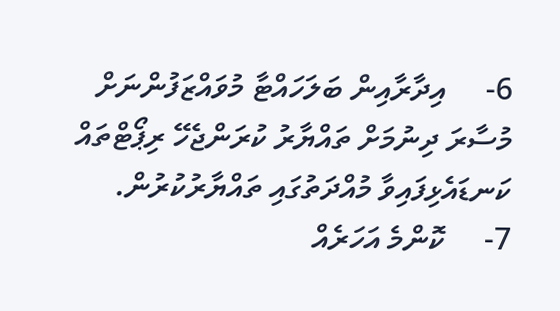6-     އިދާރާއިން ބަލަހައްޓާ މުވައްޒަފުންނަށް މުސާރަ ދިނުމަށް ތައްޔާރު ކުރަންޖެހޭ ރިޕޯޓްތައް ކަނޑައެޅިފައިވާ މުއްދަތުގައި ތައްޔާރުކުރުން.
7-     ކޮންމެ އަހަރެއް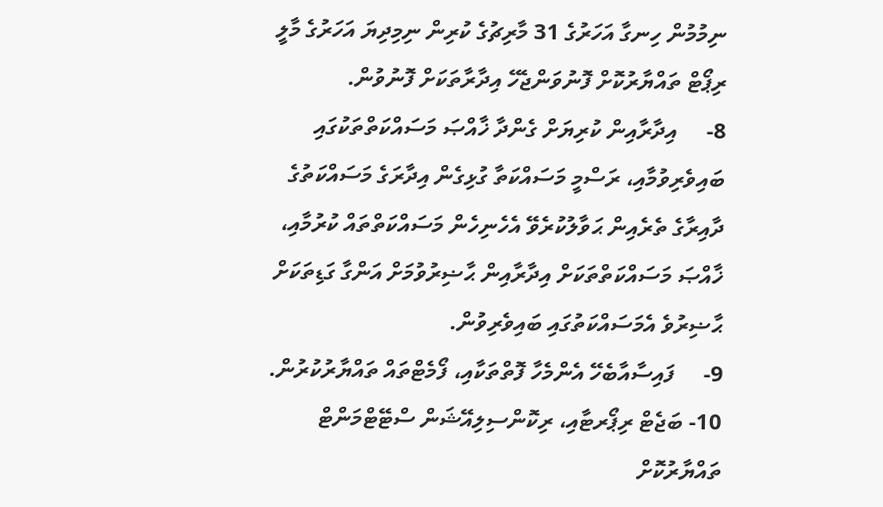ނިމުމުން ހިނގާ އަހަރުގެ 31 މާރިޗުގެ ކުރިން ނިމިދިޔަ އަހަރުގެ މާލީ ރިޕޯޓް ތައްޔާރުކޮށް ފޮނުވަންޖެހޭ އިދާރާތަކަށް ފޮނުވުން.
8-     އިދާރާއިން ކުރިޔަށް ގެންދާ ޚާއްޞަ މަސައްކަތްތަކުގައި ބައިވެރިވުމާއި، ރަސްމީ މަސައްކަތާ ގުޅިގެން އިދާރަގެ މަސައްކަތުގެ ދާއިރާގެ ތެރެއިން ޙަވާލުކުރެވޭ އެހެނިހެން މަސައްކަތްތައް ކުރުމާއި، ޚާއްޞަ މަސައްކަތްތަކަށް އިދާރާއިން ޙާޟިރުވުމަށް އަންގާ ގަޑިތަކަށް ޙާޟިރުވެ އެމަސައްކަތުގައި ބައިވެރިވުން.
9-     ފައިސާއާބެހޭ އެންމެހާ ފޮތްތަކާއި، ފޯމެޓްތައް ތައްޔާރުކުރުން.
10- ބަޖެޓް ރިޕޯރޓާއި، ރިކޮންސިލިއޭޝަން ސްޓޭޓްމަންޓް ތައްޔާރުކޮށް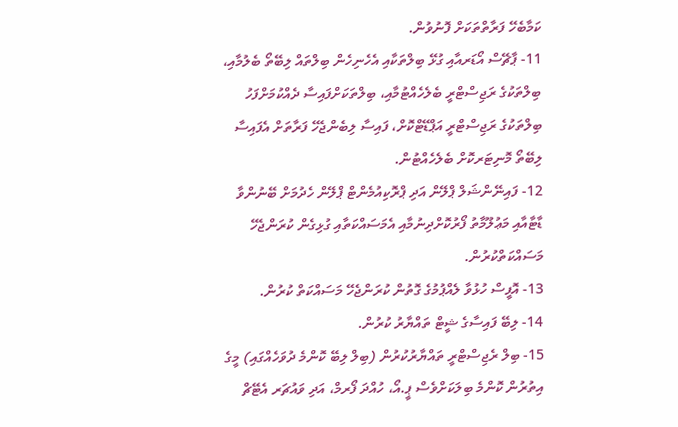ކަމާބެހޭ ފަރާތްތަކަށް ފޮނުވުން.
11- ޕާޗޭސް އޯޑަރއާއި ގުޅޭ ބިލްތަކާއި އެހެނިހެން ބިލްތައް ލިބޭތޯ ބެލުމާއި، ބިލްތަކުގެ ރަޖިސްޓްރީ ބެލެހެއްޓުމާއި، ބިލްތަކަށްފައިސާ ދެއްކުމަށްފަހު ބިލްތަކުގެ ރަޖިސްޓްރީ އަޕްޑޭޓްކޮށް، ފައިސާ ލިބެންޖެހޭ ފަރާތަށް އެފައިސާ ލިބޭތޯ މޮނިޓަރކޮށް ބެލެހެއްޓުން.
12- ފައިނޭންޝަލް ޕްލޭން އަދި ޕްރޮކިއުމެންޓް ޕްލޭން ހެދުމަށް ބޭނުންވާ ޑާޓާއާއި މަޢުލޫމާތު ފޯރުކޮށްދިނުމާއި އެމަސައްކަތާއި ގުޅިގެން ކުރަންޖެހޭ މަސައްކަތްކުރުން.
13- އޮފީސް ހުޅުވާ ލެއްޕުމުގެ ގޮތުން ކުރަންޖެހޭ މަސައްކަތް ކުރުން.
14- ލިބޭ ފައިސާގެ ޝީޓް ތައްޔާރު ކުރުން.
15- ބިލް ރެޖިސްޓްރީ ތައްޔާރުކުރުން (ބިލް ލިބޭ ކޮންމެ ދުވަހެއްގައި) މީގެ އިތުރުން ކޮންމެ ބިލަކަށްވެސް ޕީ.އޯ، ހުއްދަ ފޯރމް، އަދި ވައުޗަރ އެޓޭޗް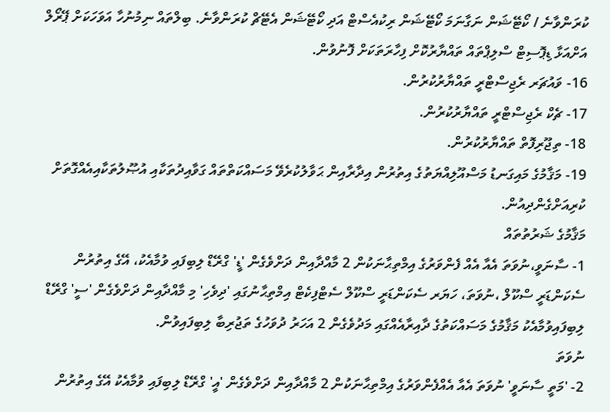ކުރަންވާނެ / ކޯޓޭޝަން ނަގާނަމަ ކޯޓޭޝަން ރިކުއެސްޓް އަދި ކޯޓޭޝަން އެޓޭޗް ކުރަންވާނެ. ބިލްތައް ނިމުނުހާ އަވަހަކަށް ޕޭރޯލް އަށްއަޅާ ޑިޕޮސިޓް ސްލިޕްތައް ތައްޔާރުކޮށް ފިހާރަތަކަށް ފޮނުވުން.
16- ވައުޗަރ ރެޖިސްޓްރީ ތައްޔާރުކުރުން.
17- ޗެކް ރެޖިސްޓްރީ ތައްޔާރުކުރުން.
18- ތިޖޫރިފޮތް ތައްޔާރުކުރުން.
19- މަޤާމުގެ މައިގަނޑު މަސްއޫލިއްޔަތުގެ އިތުރުން އިދާރާއިން ޙަވާލުކުރެވޭ މަސައްކަތްތައް ގަވާއިދުތަކާއި އުޞޫލުތަކާއިއެއްގޮތަށް ކުރިއަށްގެންދިއުން.
މަޤާމުގެ ޝަރުތުތައް
1- ސާނަވީ،ނުވަތަ އެއާ އެއް ފެންވަރުގެ އިމްތިޙާނަކުން 2 މާއްދާއިން ދަށްވެގެން 'ޑީ' ގްރޭޑް ލިބިފައި ވުމާއެކު، އޭގެ އިތުރުން ސެކަންޑަރީ ސްކޫލް ،ނުވަތަ، ހަޔަރ ސެކަންޑަރީ ސްކޫލް ސެޓްފިކެޓް އިމްތިޙާނުގައި 'ދިވެހި' މި މާއްދާއިން ދަށްވެގެން 'ސީ' ގްރޭޑް ލިބިފައިވުމާއެކު މަޤާމުގެ މަސައްކަތުގެ ދާއިރާއެއްގައި މަދުވެގެން 2 އަހަރު ދުވަހުގެ ތަޖުރިބާ ލިބިފައިވުން.
ނުވަތަ
2- 'މަތީ ސާނަވީ' ނުވަތަ އެއާ އެއްފެންވަރުގެ އިމްތިޙާނަކުން 2 މާއްދާއިން ދަށްވެގެން 'އީ' ގްރޭޑް ލިބިފައި ވުމާއެކު އޭގެ އިތުރުން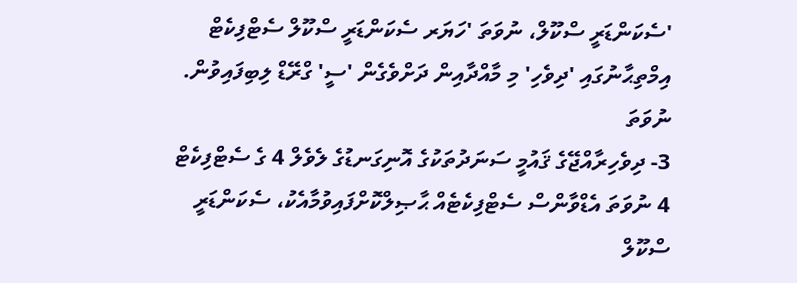'ސެކަންޑަރީ ސްކޫލް، ނުވަތަ 'ހަޔަރ ސެކަންޑަރީ ސްކޫލް ސެޓްފިކެޓް އިމްތިޙާނުގައި 'ދިވެހި' މި މާއްދާއިން ދަށްވެގެން 'ސީ' ގްރޭޑް ލިބިފައިވުން.
ނުވަތަ
3- ދިވެހިރާއްޖޭގެ ޤައުމީ ސަނަދުތަކުގެ އޮނިގަނޑުގެ ލެވެލް 4 ގެ ސެޓްފިކެޓް 4 ނުވަތަ އެޑްވާންސް ސެޓްފިކެޓެއް ޙާޞިލްކޮށްފައިވުމާއެކު، ސެކަންޑަރީ ސްކޫލް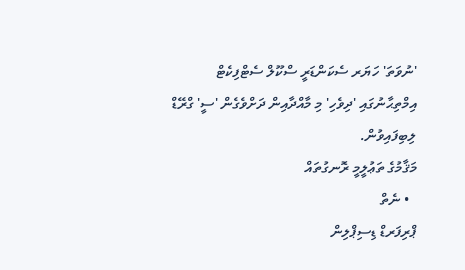'ނުވަތަ' ހަޔަރ ސެކަންޑަރީ ސްކޫލް ސެޓްފިކެޓް އިމްތިޙާނުގައި 'ދިވެހި' މި މާއްދާއިން ދަށްވެގެން 'ސީ' ގްރޭޑް ލިބިފައިވުން.
މަޤާމުގެ ތަޢުލީމީ ރޮނގުތައް
  • ނެތް
ޕްރިފަރޑް ޑިސިޕްލިން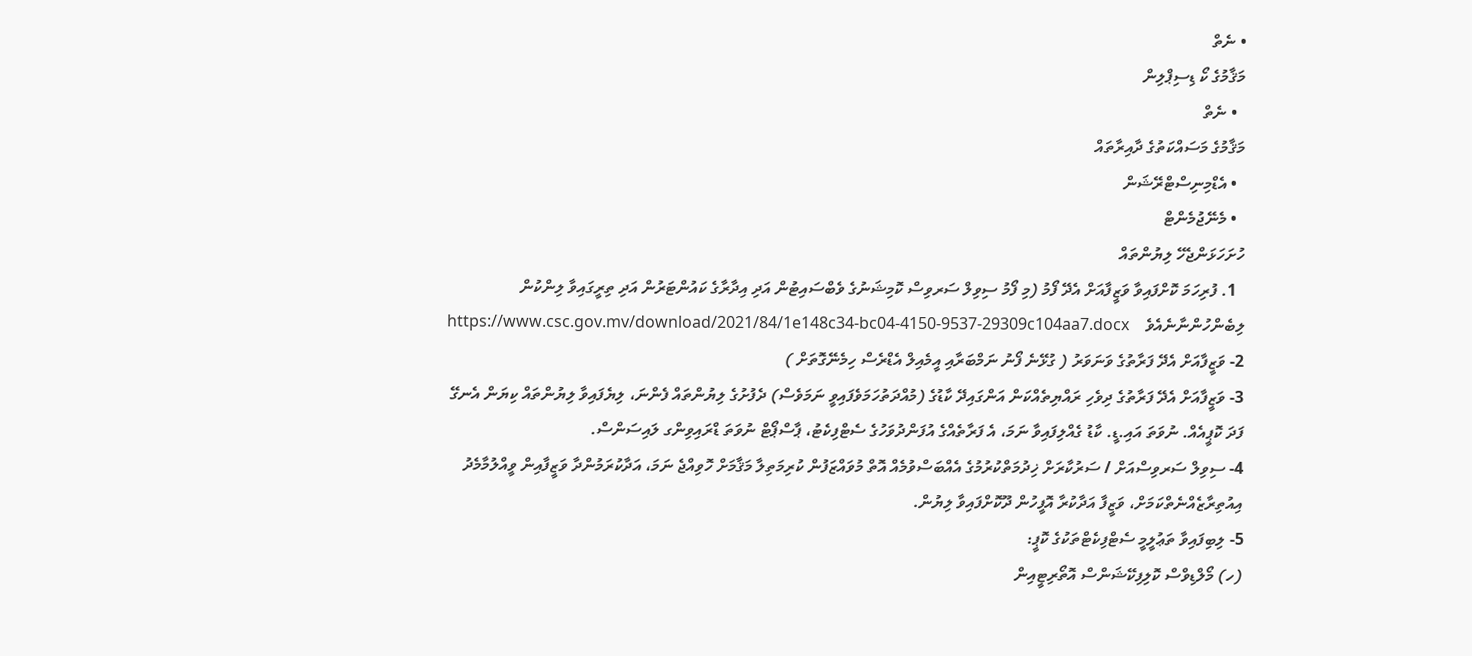• ނެތް
މަޤާމުގެ ކޯ ޑިސިޕްލިން
  • ނެތް
މަޤާމުގެ މަސައްކަތުގެ ދާއިރާތައް
  • އެޑްމިނިސްޓްރޭޝަން
  • މެނޭޖުމެންޓް
ހުށަހަޅަންޖެހޭ ލިޔުންތައް
  1. ފުރިހަމަ ކޮށްފައިވާ ވަޒީފާއަށް އެދޭ ފޯމު (މި ފޯމު ސިވިލް ސަރވިސް ކޮމިޝަނުގެ ވެބްސައިޓުން އަދި އިދާރާގެ ކައުންޓަރުން އަދި ތިރީގައިވާ ލިންކުން ލިބެންހުންނާނެއެވެ    https://www.csc.gov.mv/download/2021/84/1e148c34-bc04-4150-9537-29309c104aa7.docx
2- ވަޒީފާއަށް އެދޭ ފަރާތުގެ ވަނަވަރު ( ގުޅޭނެ ފޯނު ނަމްބަރާއި އީމެއިލް އެޑްރެސް ހިމެނޭގޮތަށް )
3- ވަޒީފާއަށް އެދޭ ފަރާތުގެ ދިވެހި ރައްޔިތެއްކަން އަންގައިދޭ ކާޑުގެ (މުއްދަތުހަމަވެފައިވީ ނަމަވެސް) ދެފުށުގެ ލިޔުންތައް ފެންނަ، ލިޔެފައިވާ ލިޔުންތައް ކިޔަން އެނގޭ ފަދަ ކޮޕީއެއް. ނުވަތަ އައި.ޑީ. ކާޑު ގެއްލިފައިވާ ނަމަ، އެ ފަރާތެއްގެ އުފަންދުވަހުގެ ސެޓްފިކެޓު، ޕާސްޕޯޓް ނުވަތަ ޑްރައިވިންގ ލައިސަންސް.
4- ސިވިލް ސަރވިސްއަށް / ސަރުކާރަށް ޚިދުމަތްކުރުމުގެ އެއްބަސްވުމެއް އޮތް މުވައްޒަފުން ކުރިމަތިލާ މަޤާމަށް ހޮވިއްޖެ ނަމަ، އަދާކުރަމުންދާ ވަޒީފާއިން ވީއްލުމާމެދު އިއުތިރާޒެއްނެތްކަމަށް، ވަޒީފާ އަދާކުރާ އޮފީހުން ދޫކޮށްފައިވާ ލިޔުން.
5- ލިބިފައިވާ ތަޢުލީމީ ސެޓްފިކެޓްތަކުގެ ކޮޕީ:
(ހ) މޯލްޑިވްސް ކޮލިފިކޭޝަންސް އޮތޯރިޓީއިން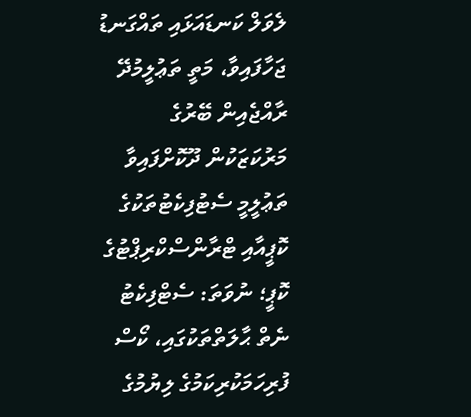ލެވަލް ކަނޑައަޅައި ތައްގަނޑު ޖަހާފައިވާ، މަތީ ތަޢުލީމުދޭ ރާއްޖެއިން ބޭރުގެ މަރުކަޒަކުން ދޫކޮށްފައިވާ ތަޢުލީމީ ސެޓުފިކެޓުތަކުގެ ކޮޕީއާއި ޓްރާންސްކްރިޕްޓުގެ ކޮޕީ؛ ނުވަތަ: ސެޓްފިކެޓު ނެތް ޙާލަތްތަކުގައި، ކޯސް ފުރިހަމަކުރިކަމުގެ ލިޔުމުގެ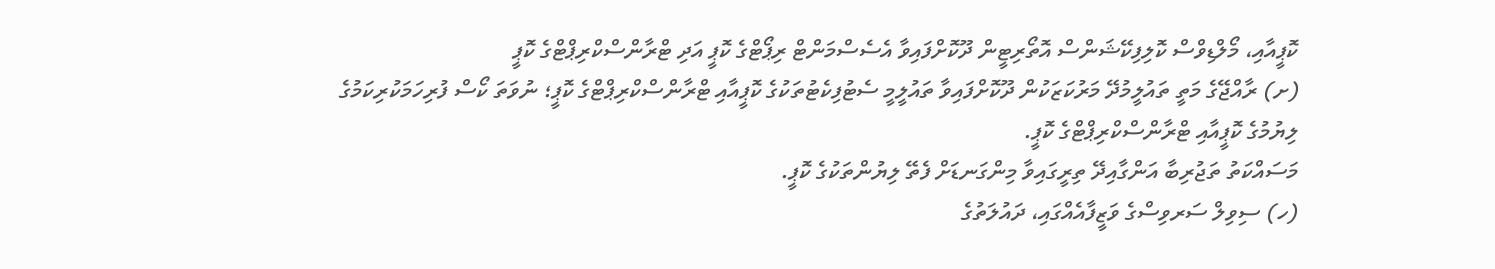ކޮޕީއާއި، މޯލްޑިވްސް ކޮލިފިކޭޝަންސް އޮތޯރިޓީން ދޫކޮށްފައިވާ އެސެސްމަންޓް ރިޕޯޓްގެ ކޮޕީ އަދި ޓްރާންސްކްރިޕްޓްގެ ކޮޕީ
(ށ) ރާއްޖޭގެ މަތީ ތައުލީމުދޭ މަރުކަޒަކުން ދޫކޮށްފައިވާ ތައުލީމީ ސެޓުފިކެޓުތަކުގެ ކޮޕީއާއި ޓްރާންސްކްރިޕްޓްގެ ކޮޕީ؛ ނުވަތަ ކޯސް ފުރިހަމަކުރިކަމުގެ ލިޔުމުގެ ކޮޕީއާއި ޓްރާންސްކްރިޕްޓްގެ ކޮޕީ.
މަސައްކަތު ތަޖުރިބާ އަންގާއިދޭ ތިރީގައިވާ މިންގަނޑަށް ފެތޭ ލިޔުންތަކުގެ ކޮޕީ.
(ހ) ސިވިލް ސަރވިސްގެ ވަޒީފާއެއްގައި، ދައުލަތުގެ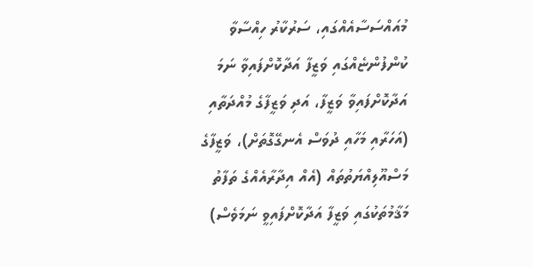މުއައްސަސާއެއްގައި، ސަރުކާރު ހިއްސާވާ ކުންފުންޏެއްގައި ވަޒީފާ އަދާކޮށްފައިވާ ނަމަ އަދާކޮށްފައިވާ ވަޒީފާ، އަދި ވަޒީފާގެ މުއްދަތާއި (އަހަރާއި މަހާއި ދުވަސް އެނގޭގޮތަށް)، ވަޒީފާގެ މަސްއޫލިއްޔަތުތައް (އެއް އިދާރާއެއްގެ ތަފާތު މަޤާމުތަކުގައި ވަޒީފާ އަދާކޮށްފައިވީ ނަމަވެސް)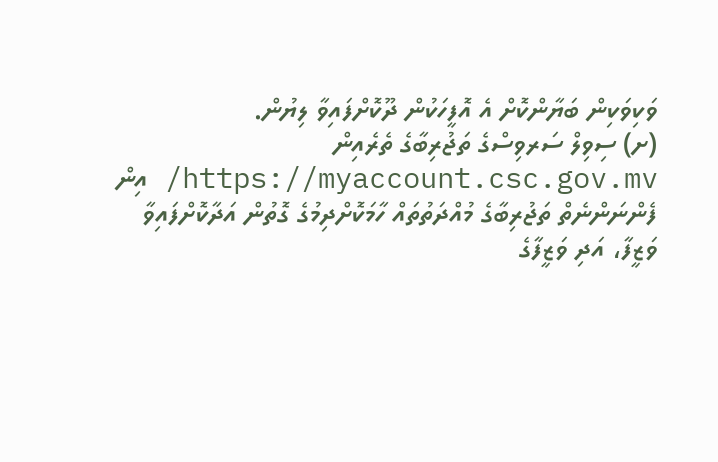ވަކިވަކިން ބަޔާންކޮށް އެ އޮފީހަކުން ދޫކޮށްފައިވާ ލިޔުން.
(ށ) ސިވިލް ސަރވިސްގެ ތަޖުރިބާގެ ތެރެއިން https://myaccount.csc.gov.mv/ އިން ފެންނަންނެތް ތަޖުރިބާގެ މުއްދަތުތައް ހާމަކޮށްދިމުގެ ގޮތުން އަދާކޮށްފައިވާ ވަޒީފާ، އަދި ވަޒީފާގެ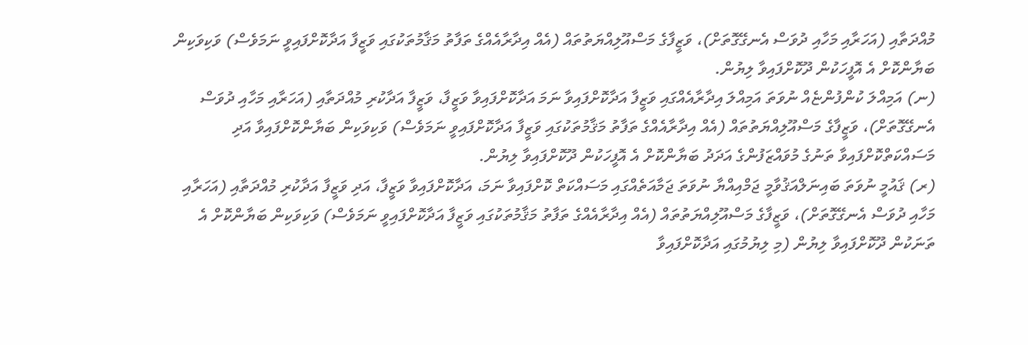މުއްދަތާއި (އަހަރާއި މަހާއި ދުވަސް އެނގޭގޮތަށް)، ވަޒީފާގެ މަސްއޫލިއްޔަތުތައް (އެއް އިދާރާއެއްގެ ތަފާތު މަޤާމުތަކުގައި ވަޒީފާ އަދާކޮށްފައިވީ ނަމަވެސް) ވަކިވަކިން ބަޔާންކޮށް އެ އޮފީހަކުން ދޫކޮށްފައިވާ ލިޔުން.
(ނ) އަމިއްލަ ކުންފުންޏެއް ނުވަތަ އަމިއްލަ އިދާރާއެއްގައި ވަޒީފާ އަދާކޮށްފައިވާ ނަމަ އަދާކޮށްފައިވާ ވަޒީފާ، ވަޒީފާ އަދާކުރި މުއްދަތާއި (އަހަރާއި މަހާއި ދުވަސް އެނގޭގޮތަށް)، ވަޒީފާގެ މަސްއޫލިއްޔަތުތައް (އެއް އިދާރާއެއްގެ ތަފާތު މަޤާމުތަކުގައި ވަޒީފާ އަދާކޮށްފައިވީ ނަމަވެސް) ވަކިވަކިން ބަޔާންކޮށްފައިވާ އަދި މަސައްކަތްކޮށްފައިވާ ތަނުގެ މުވައްޒަފުންގެ އަދަދު ބަޔާންކޮށް އެ އޮފީހަކުން ދޫކޮށްފައިވާ ލިޔުން.
(ރ) ޤައުމީ ނުވަތަ ބައިނަލްއަޤުވާމީ ޖަމްއިއްޔާ ނުވަތަ ޖަމާއަތެއްގައި މަސައްކަތް ކޮށްފައިވާ ނަމަ، އަދާކޮށްފައިވާ ވަޒީފާ، އަދި ވަޒީފާ އަދާކުރި މުއްދަތާއި (އަހަރާއި މަހާއި ދުވަސް އެނގޭގޮތަށް)، ވަޒީފާގެ މަސްއޫލިއްޔަތުތައް (އެއް އިދާރާއެއްގެ ތަފާތު މަޤާމުތަކުގައި ވަޒީފާ އަދާކޮށްފައިވީ ނަމަވެސް) ވަކިވަކިން ބަޔާންކޮށް އެ ތަނަކުން ދޫކޮށްފައިވާ ލިޔުން (މި ލިޔުމުގައި އަދާކޮށްފައިވާ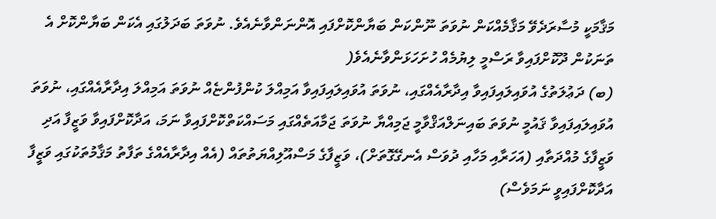މަޤާމަކީ މުސާރަދެވޭ މަޤާމެއްކަން ނުވަތަ ނޫންކަން ބަޔާންކޮށްފައި އޮންނަންވާނެއެވެ. ނުވަތަ ބަދަލުގައި އެކަން ބަޔާންކޮށް އެ ތަނަކުން ދޫކޮށްފައިވާ ރަސްމީ ލިޔުމެއް ހުށަހަޅަންވާނެއެވެ(
(ބ) ދަޢުލަތުގެ އުވައިލައިފައިވާ އިދާރާއެއްގައި، ނުވަތަ އުވައިލައިފައިވާ އަމިއްލަ ކުންފުންޏެއް ނުވަތަ އަމިއްލަ އިދާރާއެއްގައި، ނުވަތަ އުވައިލައިފައިވާ ޤައުމީ ނުވަތަ ބައިނަލްއަޤްވާމީ ޖަމިއްޔާ ނުވަތަ ޖަމާއަތެއްގައި މަސައްކަތްކޮށްފައިވާ ނަމަ، އަދާކޮށްފައިވާ ވަޒީފާ އަދި ވަޒީފާގެ މުއްދަތާއި (އަހަރާއި މަހާއި ދުވަސް އެނގޭގޮތަށް)، ވަޒީފާގެ މަސްއޫލިއްޔަތުތައް (އެއް އިދާރާއެއްގެ ތަފާތު މަޤާމުތަކުގައި ވަޒީފާ އަދާކޮށްފައިވީ ނަމަވެސް)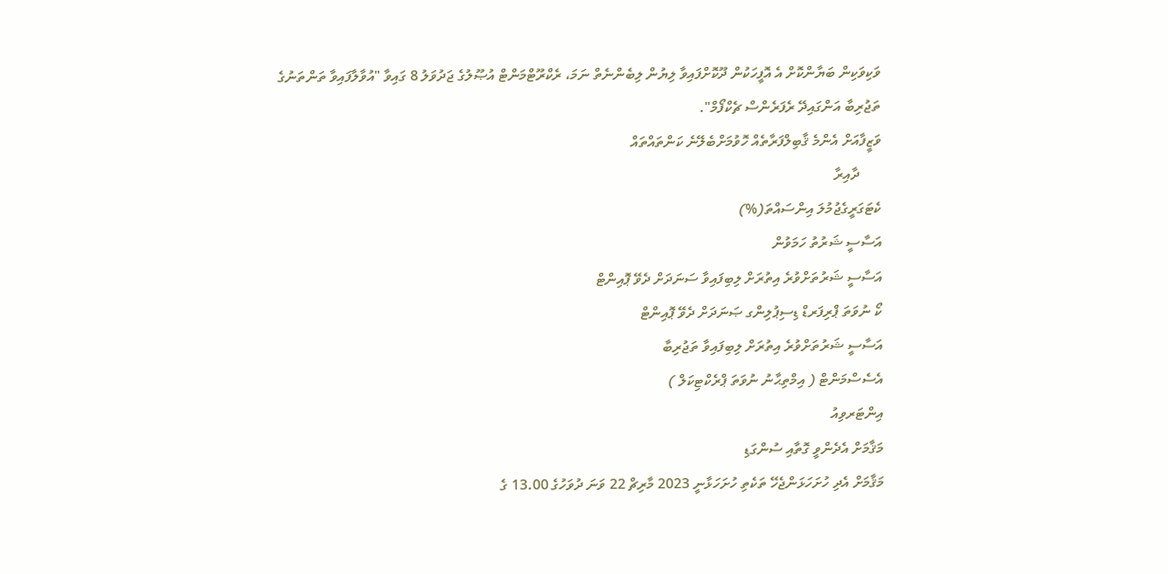ވަކިވަކިން ބަޔާންކޮށް އެ އޮފީހަކުން ދޫކޮށްފައިވާ ލިޔުން ލިބެންނެތް ނަމަ، ރެކްރޫޓްމަންޓް އުޞޫލުގެ ޖަދުވަލު 8 ގައިވާ "އުވާލާފައިވާ ތަންތަނުގެ ތަޖުރިބާ އަންގައިދޭ ރެފަރެންސް ޗެކްފޯމް".
ވަޒީފާއަށް އެންމެ ޤާބިލްފަރާތެއް ހޮވުމަށްބެލޭނެ ކަންތައްތައް
      ދާއިރާ
ކެޓަގަރީގެޖުމުލަ އިންސައްތަ(%)
އަސާސީ ޝަރުތު ހަމަވުން
އަސާސީ ޝަރުތަށްވުރެ އިތުރަށް ލިބިފައިވާ ސަނަދަށް ދެވޭ ޕޮއިންޓް
ކޯ ނުވަތަ ޕްރިފަރޑް ޑިސިޕުލިންގ ޞަނަދަށް ދެވޭ ޕޮއިންޓް
އަސާސީ ޝަރުތަށްވުރެ އިތުރަށް ލިބިފައިވާ ތަޖުރިބާ
އެސެސްމަންޓް ( އިމްތިޙާނު ނުވަތަ ޕްރެކްޓިކަލް )
އިންޓަރވިއު
މަޤާމަށް އެދެންވީ ގޮތާއި ސުންގަޑި
މަޤާމަށް އެދި ހުށަހަޅަންޖެހޭ ތަކެތި ހުށަހަޅާނީ 2023 މާރިޗް 22 ވަނަ ދުވަހުގެ 13.00 ގެ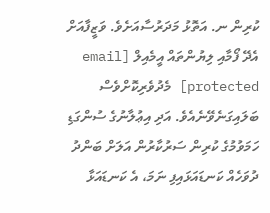ކުރިން ނ. އަތޮޅު މަދަރުސާއަށެވެ. ވަޒީފާއަށް އެދޭ ފޯމާއި ލިޔުންތައް އީމެއިލް [email protected] މެދުވެރިކޮށްވެސް ބަލައިގަނެވޭނެއެވެ. އަދި އިޢުލާނުގެ ސުންގަޑި ހަމަވުމުގެ ކުރިން ސަރުކާރުން އަލަށް ބަންދު ދުވަހެއް ކަނޑައަޅައިފި ނަމަ، އެ ކަނޑައަޅާ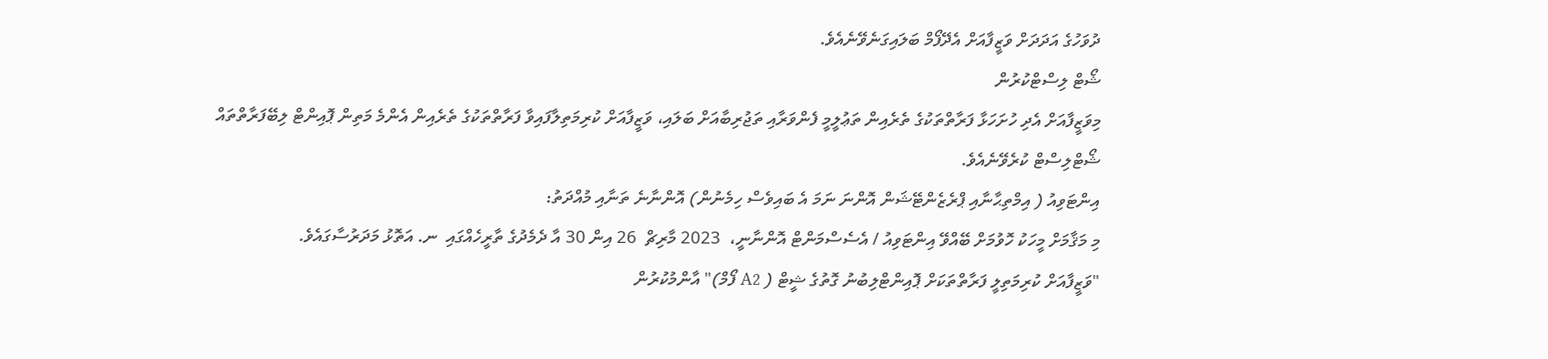ދުވަހުގެ އަދަދަށް ވަޒީފާއަށް އެދޭފޯމް ބަލައިގަނެވޭނެއެވެ.
ޝޯޓް ލިސްޓްކުރުން
މިވަޒީފާއަށް އެދި ހުށަހަޅާ ފަރާތްތަކުގެ ތެރެއިން ތަޢުލީމީ ފެންވަރާއި ތަޖުރިބާއަށް ބަލައި، ވަޒީފާއަށް ކުރިމަތިލާފައިވާ ފަރާތްތަކުގެ ތެރެއިން އެންމެ މަތިން ޕޮއިންޓް ލިބޭފަރާތްތައް ޝޯޓްލިސްޓް ކުރެވޭނެއެވެ.
އިންޓަވިއު ( އިމްތިޙާނާއި ޕްރެޒެންޓޭޝަން އޮންނަ ނަމަ އެ ބައިވެސް ހިމެނުން) އޮންނާނެ ތަނާއި މުއްދަތު:
މި މަޤާމަށް މީހަކު ހޮވުމަށް ބޭއްވޭ އިންޓަވިއު / އެސެސްމަންޓް އޮންނާނީ،  2023 މާރިޗް  26 އިން 30 އާ ދެމެދުގެ ތާރީހެއްގައި  ނ. އަތޮޅު މަދަރުސާގައެވެ.
"ވަޒީފާއަށް ކުރިމަތިލީ ފަރާތްތަކަށް ޕޮއިންޓްލިބުނު ގޮތުގެ ޝީޓް ( A2 ފޯމް)" އާންމުކުރުން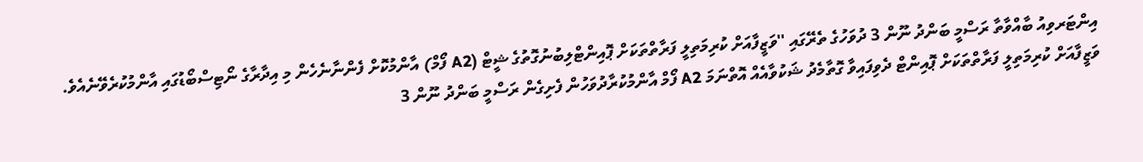އިންޓަރވިއު ބާއްވާތާ ރަސްމީ ބަންދު ނޫން 3 ދުވަހުގެ ތެރޭގައި ''ވަޒީފާއަށް ކުރިމަތިލީ ފަރާތްތަކަށް ޕޮއިންޓްލިބުނުގޮތުގެ ޝީޓް (A2 ފޯމް) އާންމުކޮށް ފެންނާނެހެން މި އިދާރާގެ ނޯޓިސްބޯޑުގައި އާންމުކުރެވޭނެއެވެ. ވަޒީފާއަށް ކުރިމަތިލީ ފަރާތްތަކަށް ޕޮއިންޓް ދެވިފައިވާ ގޮތާމެދު ޝަކުވާއެއް އޮތްނަމަ A2 ފޯމް އާންމުކުރާދުވަހުން ފެށިގެން ރަސްމީ ބަންދު ނޫން 3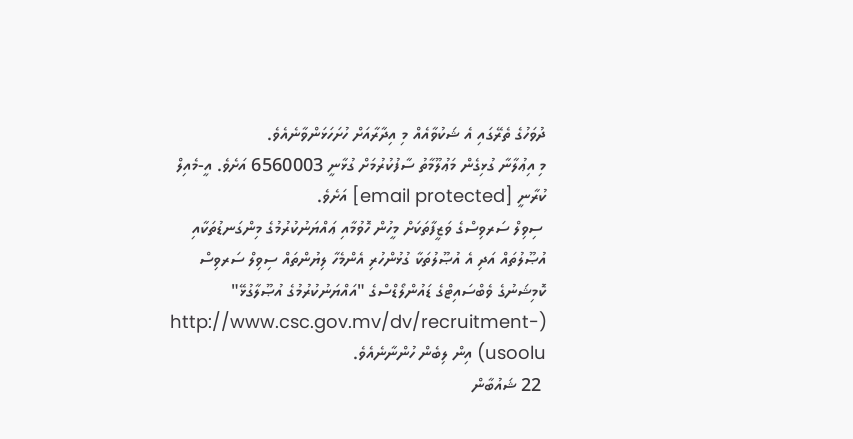ދުވަހުގެ ތެރޭގައި އެ ޝަކުވާއެއް މި އިދާރާއަށް ހުށަހަޅަންވާނެއެވެ.
މި އިޢުލާނާ ގުޅިގެން މަޢުލޫމާތު ސާފުކުރުމަށް ގުޅާނީ 6560003 އަށެވެ. އީ-މެއިލް ކުރާނީ [email protected] އަށެވެ.
 ސިވިލް ސަރވިސްގެ ވަޒީފާތަކަށް މީހުން ހޮވުމާއި ޢައްޔަނުކުރުމުގެ މިންގަނޑުތަކާއި އުޞޫލުތައް އަދި އެ އުޞޫލުތަކާ ގުޅުންހުރި އެންމެހާ ލިޔުންތައް ސިވިލް ސަރވިސް ކޮމިޝަނުގެ ވެބްސައިޓްގެ ޑައުންލޯޑްސްގެ "އައްޔަނުކުރުމުގެ އުޞޫލާގުޅޭ" (http://www.csc.gov.mv/dv/recruitment-usoolu) އިން ލިބެން ހުންނާނެއެވެ.
 22 ޝައުބާން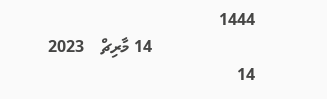1444
                         14 މާރިޗް    2023
14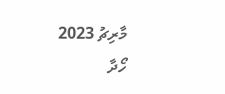މާރިޗު 2023
ހޯދާ